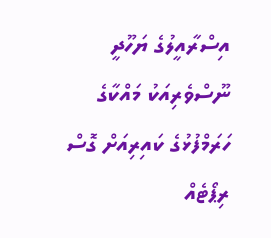އިސްރާއީލުގެ ޔަހޫދީ ނޫސްވެރިއަކު މައްކާގެ ހަރަމްފުޅުގެ ކައިރިއަށް ގޮސް ރިޕޯޓެއް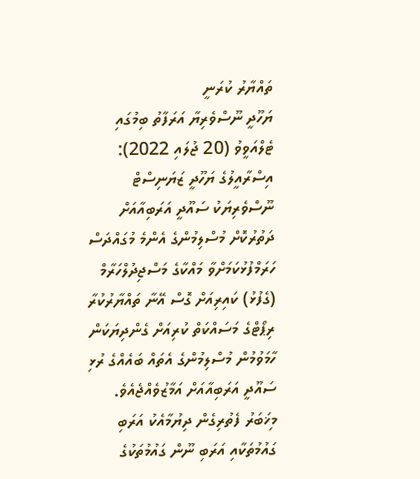ތައްޔާރު ކުރަނީ
ޔަހޫދީ ނޫސްވެރިޔާ އަރަފާތު ބިމުގައި
ޓެލްއަވީވު (20 ޖުލައި 2022): އިސްރާއީލުގެ ޔަހޫދީ ޒަޔަނިސްޓް ނޫސްވެރިޔަކު ސައޫދީ އަރަބިއާއަށް ދަތުރުކޮށް މުސްލިމުންގެ އެންމެ މުގައްދަސް ހަރަމްފުޅުކަމަށްވާ މައްކާގެ މަސްޖިދުލްހަރާމް (ގެފުޅު) ކައިރިއަށް ގޮސް އޭނާ ތައްޔާރުކުރާ ރިޕޯޓްގެ މަސައްކަތް ކުރިއަށް ގެންދިޔަކަން ހާމަވުމުން މުސްލިމުންގެ އެތައް ބައެއްގެ ރުޅި ސައޫދީ އަރަބިއާއަށް އަމާޒުވެއްޖެއެވެ.
މިޚަބަރު ފެތުރިގެން ދިޔުމާއެކު އަރަބި ގައުމުތަކާއި އަރަބި ނޫން ގައުމުތަކުގެ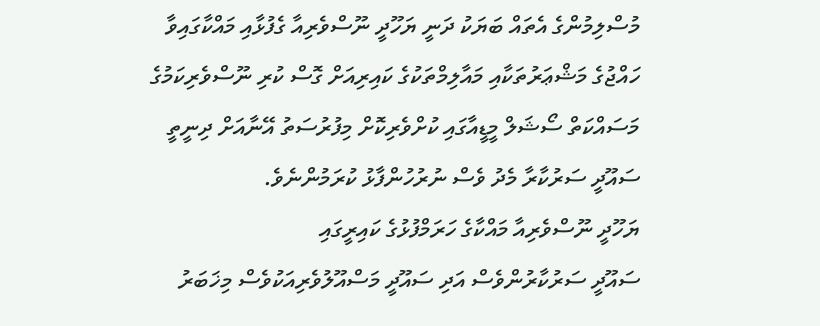މުސްލިމުންގެ އެތައް ބަޔަކު ދަނީ ޔަހޫދީ ނޫސްވެރިއާ ގެފުޅާއި މައްކާގައިވާ ހައްޖުގެ މަޝްޢަރުތަކާއި މައާލިމްތަކުގެ ކައިރިއަށް ގޮސް ކުރި ނޫސްވެރިކަމުގެ މަސައްކަތް ސޯޝަލް މީޑީއާގައި ކުށްވެރިކޮށް މިފުރުސަތު އޭނާއަށް ދިނީތީ ސައޫދީ ސަރުކާރާ މެދު ވެސް ނުރުހުންފާޅު ކުރަމުންނެވެ.
ޔަހޫދީ ނޫސްވެރިއާ މައްކާގެ ހަރަމްފުޅުގެ ކައިރީގައި
ސައޫދީ ސަރުކާރުންވެސް އަދި ސައޫދީ މަސްއޫލުވެރިއަކުވެސް މިޚަބަރު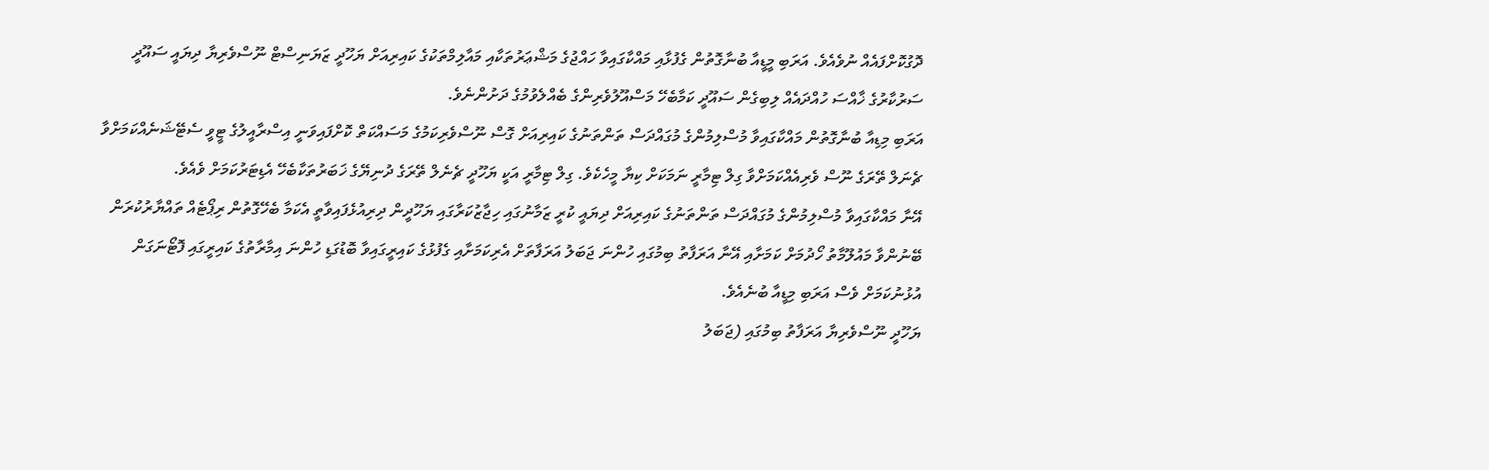ދޮގުކޮށްފައެއް ނުވެއެވެ. އަރަބި މީޑީއާ ބުނާގޮތުން ގެފުޅާއި މައްކާގައިވާ ހައްޖުގެ މަޝްޢަރުތަކާއި މައާލިމްތަކުގެ ކައިރިއަށް ޔަހޫދީ ޒަޔަނިސްޓް ނޫސްވެރިޔާ ދިޔައީ ސައޫދީ ސަރުކާރުގެ ޚާއްސަ ހުއްދައެއް ލިބިގެން ސައޫދީ ކަމާބެހޭ މަސްއޫލުވެރިންގެ ބެއްލެވުމުގެ ދަށުންނެވެ.
އަރަބި މިޑިއާ ބުނާގޮތުން މައްކާގައިވާ މުސްލިމުންގެ މުގައްދަސް ތަންތަނުގެ ކައިރިއަށް ގޮސް ނޫސްވެރިކަމުގެ މަސައްކަތް ކޮށްފައިވަނީ އިސްރާއީލުގެ ޓީވީ ސެޓޭޝަނެއްކަމަށްވާ ޗެނަލް ތޭރަގެ ނޫސް ވެރިއެއްކަމަށްވާ ގިލް ޓިމާރީ ނަމަކަށް ކިޔާ މީހެކެވެ. ގިލް ޓިމާރީ އަކީ ޔަހޫދީ ޗެނެލް ތޭރަގެ ދުނިޔޭގެ ޚަބަރުތަކާބެހޭ އެޑިޓަރުކަމަށް ވެއެވެ.
އޭނާ މައްކާގައިވާ މުސްލިމުންގެ މުގައްދަސް ތަންތަނުގެ ކައިރިއަށް ދިޔައީ ކުރީ ޒަމާނުގައި ހިޖާޒުކަރާގައި ޔަހޫދީން ދިރިއުޅެފައިވާތީ އެކަމާ ބެހޭގޮތުން ރިޕޯޓެއް ތައްޔާރުކުރަން ބޭނުންވާ މައުލޫމާތު ހޯދުމަށް ކަމަށާއި އޭނާ އަރަފާތު ބިމުގައި ހުންނަ ޖަބަލު އަރަފާތަށް އެރިކަމަށާއި ގެފުޅުގެ ކައިރީގައިވާ ބޮޑުގަޑި ހުންނަ އިމާރާތުގެ ކައިރީގައި ފޮޓޯނަގަން އުޅުނުކަމަށް ވެސް އަރަބި މިޑީއާ ބުނެއެވެ.
ޔަހޫދީ ނޫސްވެރިޔާ އަރަފާތު ބިމުގައި (ޖަބަލު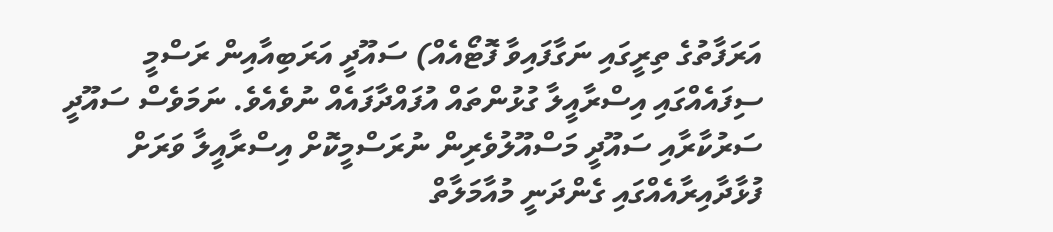އަރަފާތުގެ ތިރީގައި ނަގާފައިވާ ފޮޓޯއެއް) ސައޫދީ އަރަބިއާއިން ރަސްމީ ސިފައެއްގައި އިސްރާއީލާ ގުޅުންތައް އުފައްދާފައެއް ނުވެއެވެ. ނަމަވެސް ސައޫދީ ސަރުކާރާއި ސައޫދީ މަސްއޫލުވެރިން ނުރަސްމީކޮށް އިސްރާއީލާ ވަރަށް ފުޅާދާއިރާއެއްގައި ގެންދަނީ މުއާމަލާތް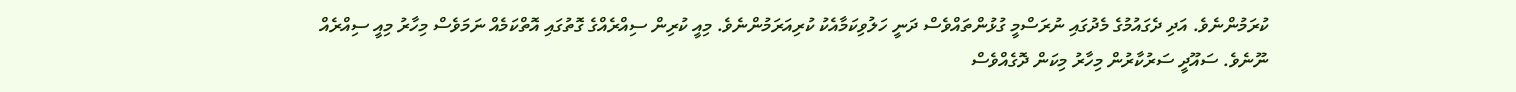ކުރަމުންނެވެ. އަދި ދެގައުމުގެ މެދުގައި ނުރަސްމީ ގުޅުންތައްވެސް ދަނީ ހަލުވިކަމާއެކު ކުރިއަރަމުންނެވެ. މިއީ ކުރިން ސިއްރެއްގެ ގޮތުގައި އޮތްކަމެއް ނަމަވެސް މިހާރު މިއީ ސިއްރެއް ނޫނެވެ. ސައޫދީ ސަރުކާރުން މިހާރު މިކަން ދޮގެއްވެސް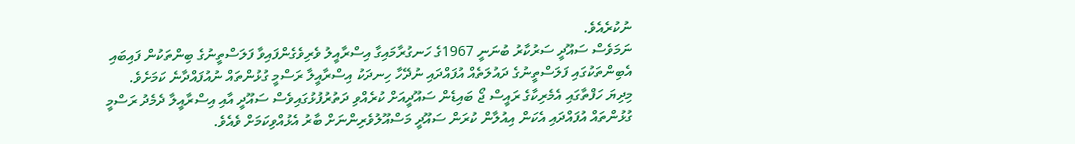ނުކުރެއެވެ.
ނަމަވެސް ސައޫދީ ސަރުކާރު ބުނަނީ 1967ގެ ހަނގުރާމައިގާ އިސްރާއީލު ވެރިވެގެންފައިވާ ފަލަސްތީނުގެ ބިންތަކުން ފައިބައި އެބިންތަކުގައި ފަލަސްތީނުގެ ދައުލަތެއް އުފައްދައި ނުދޭހާ ހިނދަކު އިސްރާއީލާ ރަސްމީ ގުޅުންތައް ނުއުފައްދާނެ ކަމަށެވެ.
މިދިޔަ ހަފްތާގައި އެމެރިކާގެ ރައީސް ޖޯ ބައިޑެން ސައޫދީއަށް ކުރެއްވި ދަތުރުފުޅުގައިވެސް ސައޫދީ އާއި އިސްރާއީލާ ދެމެދު ރަސްމީ ގުޅުންތައް އުފައްދައި އެކަން އިއުލާން ކުރަން ސައޫދީ މަސްއޫލުވެރިންނަށް ބާރު އެޅުއްވިކަމަށް ވެއެވެ.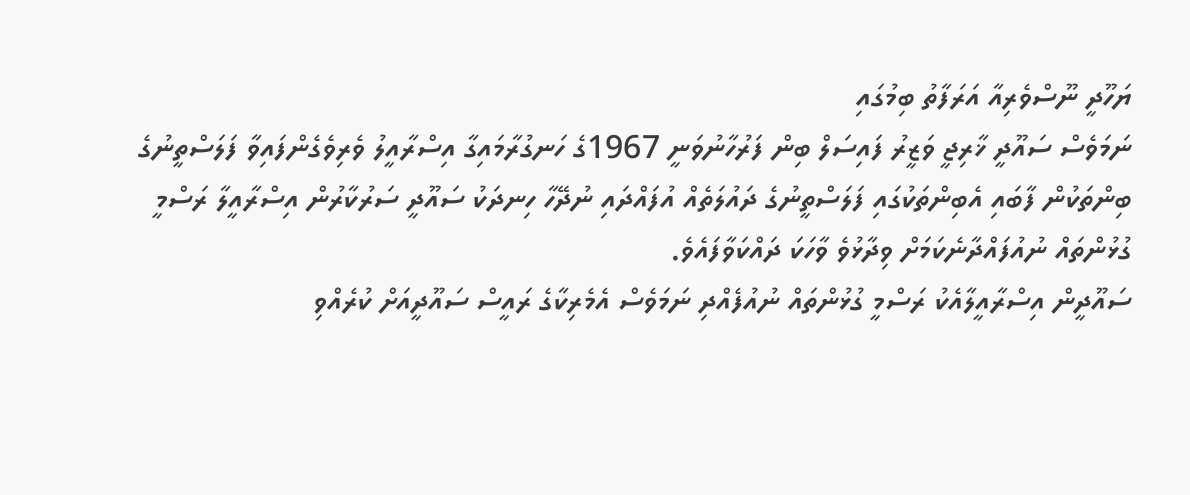ޔަހޫދީ ނޫސްވެރިއާ އަރަފާތު ބިމުގައި
ނަމަވެސް ސައޫދީ ޚާރިޖީ ވަޒީރު ފައިސަލް ބިން ފަރުހާނުވަނީ 1967ގެ ހަނގުރާމައިގާ އިސްރާއީލު ވެރިވެގެންފައިވާ ފަލަސްތީނުގެ ބިންތަކުން ފާބައި އެބިންތަކުގައި ފަލަސްތީނުގެ ދައުލަތެއް އުފައްދައި ނުދޭހާ ހިނދަކު ސައޫދީ ސަރުކާރުން އިސްރާއީލާ ރަސްމީ ގުޅުންތައް ނުއުފައްދާނެކަމަށް ވިދާޅުވެ ވާހަކަ ދައްކަވާފައެވެ.
ސައޫދީން އިސްރާއީލާއެކު ރަސްމީ ގުޅުންތައް ނުއުފެއްދި ނަމަވެސް އެމެރިކާގެ ރައީސް ސައޫދީއަށް ކުރެއްވި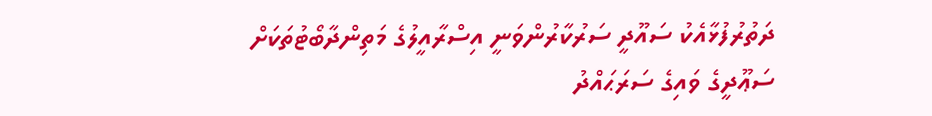ދަތުރުފުޅާއެކު ސައޫދީ ސަރުކާރުންވަނީ އިސްރާއީލުގެ މަތިންދާބޯޓުތަކަށް ސަޢޫދީގެ ވައިގެ ސަރަޙައްދު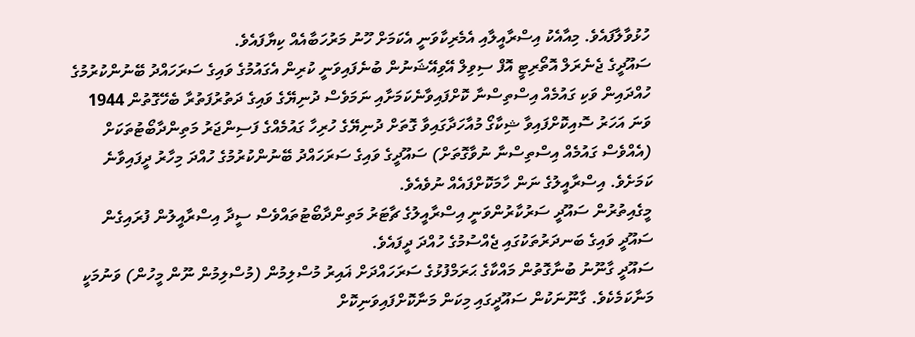ހުޅުވާލާފައެވެ. މިއާއެކު އިސްރާއީލާއި އެމެރިކާވަނީ އެކަމަށް ހޫނު މަރުހަބާއެއް ކިޔާފައެވެ.
ސައޫދީގެ ޖެނެރަލް އޮތޯރިޓީ އޮފް ސިވިލް އޭވިއޭޝަނުން ބުނެފައިވަނީ ކުރިން އެގައުމުގެ ވައިގެ ސަރަހައްދު ބޭނުންކުރުމުގެ ހުއްދައިން ވަކި ގައުމެއް އިސްތިސްނާ ކޮށްފައިވާނެކަމަށާއި ނަމަވެސް ދުނިޔޭގެ ވައިގެ ދަތުރުފަތުރާ ބެހޭގޮތުން 1944 ވަނަ އަހަރު ސޮއިކޮށްފައިވާ ޝިކާގޯ މުއާހަދާގައިވާ ގޮތަށް ދުނިޔޭގެ ހުރިހާ ގައުމެއްގެ ފަސިންޖަރު މަތިންދާބޯޓުތަކަށް (އެއްވެސް ގައުމެއް އިސްތިސްނާ ނުވާގޮތަށް) ސައޫދީގެ ވައިގެ ސަރަހައްދު ބޭނުންކުރުމުގެ ހުއްދަ މިހާރު ދީފައިވާނެ ކަމަށެވެ. އިސްރާއީލުގެ ނަން ހާމަކޮށްފައެއް ނުވެއެވެ.
މީގެއިތުރުން ސައޫދީ ސަރުކާރުންވަނީ އިސްރާއީލުގެ ޗާޓަރު މަތިންދާބޯޓުތައްވެސް ސީދާ އިސްރާއީލުން ފުރައިގެން ސައޫދީ ވައިގެ ބަނދަރުތަކުގައި ޖެއްސުމުގެ ހުއްދަ ދީފައެވެ.
ސައޫދީ ގާނޫނު ބުނާގޮތުން މައްކާގެ ޙަރަމްފުޅުގެ ސަރަހައްދަށް ޣައިރު މުސްލިމުން (މުސްލިމުން ނޫން މީހުން) ވަނުމަކީ މަނާކަމެކެވެ. ގާނޫނަކުން ސައޫދީގައި މިކަން މަނާކޮށްފައިވަނިކޮށް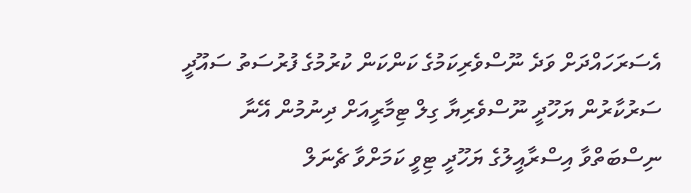އެސަރަހައްދަށް ވަދެ ނޫސްވެރިކަމުގެ ކަންކަން ކުރުމުގެ ފުރުސަތު ސައޫދީ ސަރުކާރުން ޔަހޫދީ ނޫސްވެރިޔާ ގިލް ޓިމާރީއަށް ދިނުމުން އޭނާ ނިސްބަތްވާ އިސްރާއީލުގެ ޔަހޫދީ ޓިވީ ކަމަށްވާ ޗެނަލް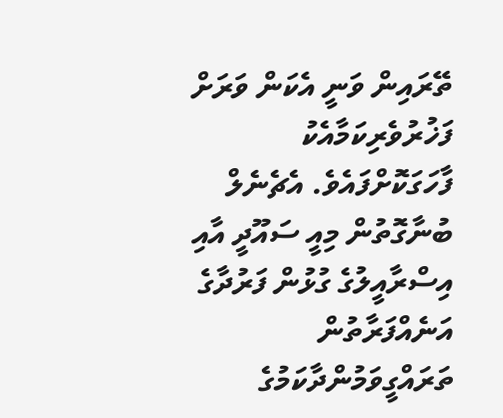ތޭރައިން ވަނީ އެކަން ވަރަށް ފަޚުރުވެރިކަމާއެކު ފާހަގަކޮށްފައެވެ. އެޗެނެލް ބުނާގޮތުން މިއީ ސައޫދީ އާއި އިސްރާއީލުގެ ގުޅުން ފަރުދާގެ އަނެއްފަރާތުން ތަރައްގީވަމުންދާކަމުގެ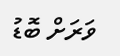ވަރަށް ބޮޑު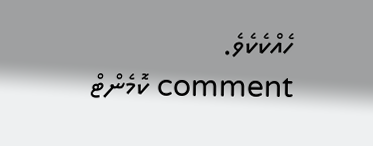ހެއްކެކެވެ.
comment ކޮމެންޓް